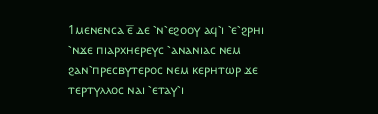1ⲙⲉⲛⲉⲛⲥⲁ ⲉ̅ ⲇⲉ ⳿ⲛ⳿ⲉϩⲟⲟⲩ ⲁϥ⳿ⲓ ⳿ⲉ⳿ϩⲣⲏⲓ ⳿ⲛϫⲉ ⲡⲓⲁⲣⲭⲏⲉⲣⲉⲩⲥ ⳿ⲁⲛⲁⲛⲓⲁⲥ ⲛⲉⲙ ϩⲁⲛ⳿ⲡⲣⲉⲥⲃⲩⲧⲉⲣⲟⲥ ⲛⲉⲙ ⲕⲉⲣⲏⲧⲱⲣ ϫⲉ ⲧⲉⲣⲧⲩⲗⲗⲟⲥ ⲛⲁⲓ ⳿ⲉⲧⲁⲩ⳿ⲓ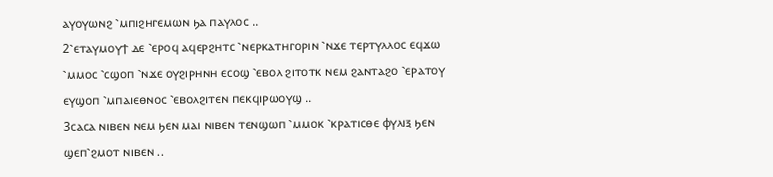ⲁⲩⲟⲩⲱⲛϩ ⳿ⲙⲡⲓϩⲏⲅⲉⲙⲱⲛ ϧⲁ ⲡⲁⲩⲗⲟⲥ ..
2⳿ⲉⲧⲁⲩⲙⲟⲩϯ ⲇⲉ ⳿ⲉⲣⲟϥ ⲁϥⲉⲣϩⲏⲧⲥ ⳿ⲛⲉⲣⲕⲁⲧⲏⲅⲟⲣⲓⲛ ⳿ⲛϫⲉ ⲧⲉⲣⲧⲩⲗⲗⲟⲥ ⲉϥϫⲱ ⳿ⲙⲙⲟⲥ ⳿ⲥϣⲟⲡ ⳿ⲛϫⲉ ⲟⲩϩⲓⲣⲏⲛⲏ ⲉⲥⲟϣ ⳿ⲉⲃⲟⲗ ϩⲓⲧⲟⲧⲕ ⲛⲉⲙ ϩⲁⲛⲧⲁϩⲟ ⳿ⲉⲣⲁⲧⲟⲩ ⲉⲩϣⲟⲡ ⳿ⲙⲡⲁⲓⲉⲑⲛⲟⲥ ⳿ⲉⲃⲟⲗϩⲓⲧⲉⲛ ⲡⲉⲕϥⲓⲣⲱⲟⲩϣ ..
3ⲥⲁⲥⲁ ⲛⲓⲃⲉⲛ ⲛⲉⲙ ϧⲉⲛ ⲙⲁⲓ ⲛⲓⲃⲉⲛ ⲧⲉⲛϣⲱⲡ ⳿ⲙⲙⲟⲕ ⳿ⲕⲣⲁⲧⲓⲥⲑⲉ ⲫⲩⲗⲓⲝ ϧⲉⲛ ϣⲉⲡ⳿ϩⲙⲟⲧ ⲛⲓⲃⲉⲛ ..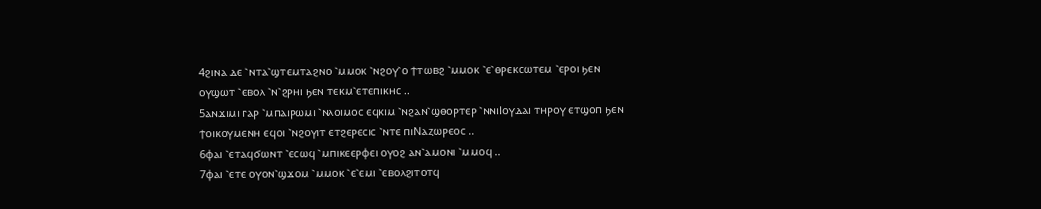4ϩⲓⲛⲁ ⲇⲉ ⳿ⲛⲧⲁ⳿ϣⲧⲉⲙⲧⲁϩⲛⲟ ⳿ⲙⲙⲟⲕ ⳿ⲛϩⲟⲩ⳿ⲟ ϯⲧⲱⲃϩ ⳿ⲙⲙⲟⲕ ⳿ⲉ⳿ⲑⲣⲉⲕⲥⲱⲧⲉⲙ ⳿ⲉⲣⲟⲓ ϧⲉⲛ ⲟⲩϣⲱⲧ ⳿ⲉⲃⲟⲗ ⳿ⲛ⳿ϩⲣⲏⲓ ϧⲉⲛ ⲧⲉⲕⲙ⳿ⲉⲧⲉⲡⲓⲕⲏⲥ ..
5ⲁⲛϫⲓⲙⲓ ⲅⲁⲣ ⳿ⲙⲡⲁⲓⲣⲱⲙⲓ ⳿ⲛⲗⲟⲓⲙⲟⲥ ⲉϥⲕⲓⲙ ⳿ⲛϩⲁⲛ⳿ϣⲑⲟⲣⲧⲉⲣ ⳿ⲛⲛⲓⲒⲟⲩⲇⲁⲓ ⲧⲏⲣⲟⲩ ⲉⲧϣⲟⲡ ϧⲉⲛ ϯⲟⲓⲕⲟⲩⲙⲉⲛⲏ ⲉϥⲟⲓ ⳿ⲛϩⲟⲩⲓⲧ ⲉⲧϩⲉⲣⲉⲥⲓⲥ ⳿ⲛⲧⲉ ⲡⲓⲚⲁⲍⲱⲣⲉⲟⲥ ..
6ⲫⲁⲓ ⳿ⲉⲧⲁϥϭⲱⲛⲧ ⳿ⲉⲥⲱϥ ⳿ⲙⲡⲓⲕⲉⲉⲣⲫⲉⲓ ⲟⲩⲟϩ ⲁⲛ⳿ⲁⲙⲟⲛⲓ ⳿ⲙⲙⲟϥ ..
7ⲫⲁⲓ ⳿ⲉⲧⲉ ⲟⲩⲟⲛ⳿ϣϫⲟⲙ ⳿ⲙⲙⲟⲕ ⳿ⲉ⳿ⲉⲙⲓ ⳿ⲉⲃⲟⲗϩⲓⲧⲟⲧϥ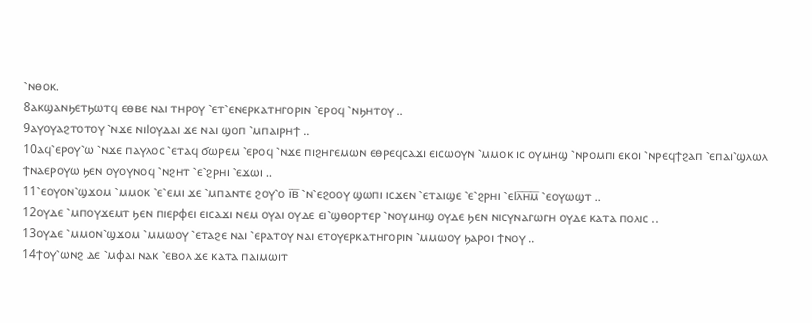⳿ⲛⲑⲟⲕ.
8ⲁⲕϣⲁⲛϧⲉⲧϧⲱⲧϥ ⲉⲑⲃⲉ ⲛⲁⲓ ⲧⲏⲣⲟⲩ ⳿ⲉⲧ⳿ⲉⲛⲉⲣⲕⲁⲧⲏⲅⲟⲣⲓⲛ ⳿ⲉⲣⲟϥ ⳿ⲛϧⲏⲧⲟⲩ ..
9ⲁⲩⲟⲩⲁϩⲧⲟⲧⲟⲩ ⳿ⲛϫⲉ ⲛⲓⲒⲟⲩⲇⲁⲓ ϫⲉ ⲛⲁⲓ ϣⲟⲡ ⳿ⲙⲡⲁⲓⲣⲏϯ ..
10ⲁϥ⳿ⲉⲣⲟⲩ⳿ⲱ ⳿ⲛϫⲉ ⲡⲁⲩⲗⲟⲥ ⳿ⲉⲧⲁϥ ϭⲱⲣⲉⲙ ⳿ⲉⲣⲟϥ ⳿ⲛϫⲉ ⲡⲓϩⲏⲅⲉⲙⲱⲛ ⲉⲑⲣⲉϥⲥⲁϫⲓ ⲉⲓⲥⲱⲟⲩⲛ ⳿ⲙⲙⲟⲕ ⲓⲥ ⲟⲩⲙⲏϣ ⳿ⲛⲣⲟⲙⲡⲓ ⲉⲕⲟⲓ ⳿ⲛⲣⲉϥϯϩⲁⲡ ⳿ⲉⲡⲁⲓ⳿ϣⲗⲱⲗ ϯⲛⲁⲉⲣⲟⲩⲱ ϧⲉⲛ ⲟⲩⲟⲩⲛⲟϥ ⳿ⲛϩⲏⲧ ⳿ⲉ⳿ϩⲣⲏⲓ ⳿ⲉϫⲱⲓ ..
11⳿ⲉⲟⲩⲟⲛ⳿ϣϫⲟⲙ ⳿ⲙⲙⲟⲕ ⳿ⲉ⳿ⲉⲙⲓ ϫⲉ ⳿ⲙⲡⲁⲛⲧⲉ ϩⲟⲩ⳿ⲟ ⲓ̅ⲃ̅ ⳿ⲛ⳿ⲉϩⲟⲟⲩ ϣⲱⲡⲓ ⲓⲥϫⲉⲛ ⳿ⲉⲧⲁⲓϣⲉ ⳿ⲉ⳿ϩⲣⲏⲓ ⳿ⲉⲒⲗ̅ⲏ̅ⲙ̅ ⳿ⲉⲟⲩⲱϣⲧ ..
12ⲟⲩⲇⲉ ⳿ⲙⲡⲟⲩϫⲉⲙⲧ ϧⲉⲛ ⲡⲓⲉⲣⲫⲉⲓ ⲉⲓⲥⲁϫⲓ ⲛⲉⲙ ⲟⲩⲁⲓ ⲟⲩⲇⲉ ⲉⲓ⳿ϣⲑⲟⲣⲧⲉⲣ ⳿ⲛⲟⲩⲙⲏϣ ⲟⲩⲇⲉ ϧⲉⲛ ⲛⲓⲥⲩⲛⲁⲅⲱⲅⲏ ⲟⲩⲇⲉ ⲕⲁⲧⲁ ⲡⲟⲗⲓⲥ ..
13ⲟⲩⲇⲉ ⳿ⲙⲙⲟⲛ⳿ϣϫⲟⲙ ⳿ⲙⲙⲱⲟⲩ ⳿ⲉⲧⲁϩⲉ ⲛⲁⲓ ⳿ⲉⲣⲁⲧⲟⲩ ⲛⲁⲓ ⲉⲧⲟⲩⲉⲣⲕⲁⲧⲏⲅⲟⲣⲓⲛ ⳿ⲙⲙⲱⲟⲩ ϧⲁⲣⲟⲓ ϯⲛⲟⲩ ..
14ϯⲟⲩ⳿ⲱⲛϩ ⲇⲉ ⳿ⲙⲫⲁⲓ ⲛⲁⲕ ⳿ⲉⲃⲟⲗ ϫⲉ ⲕⲁⲧⲁ ⲡⲁⲓⲙⲱⲓⲧ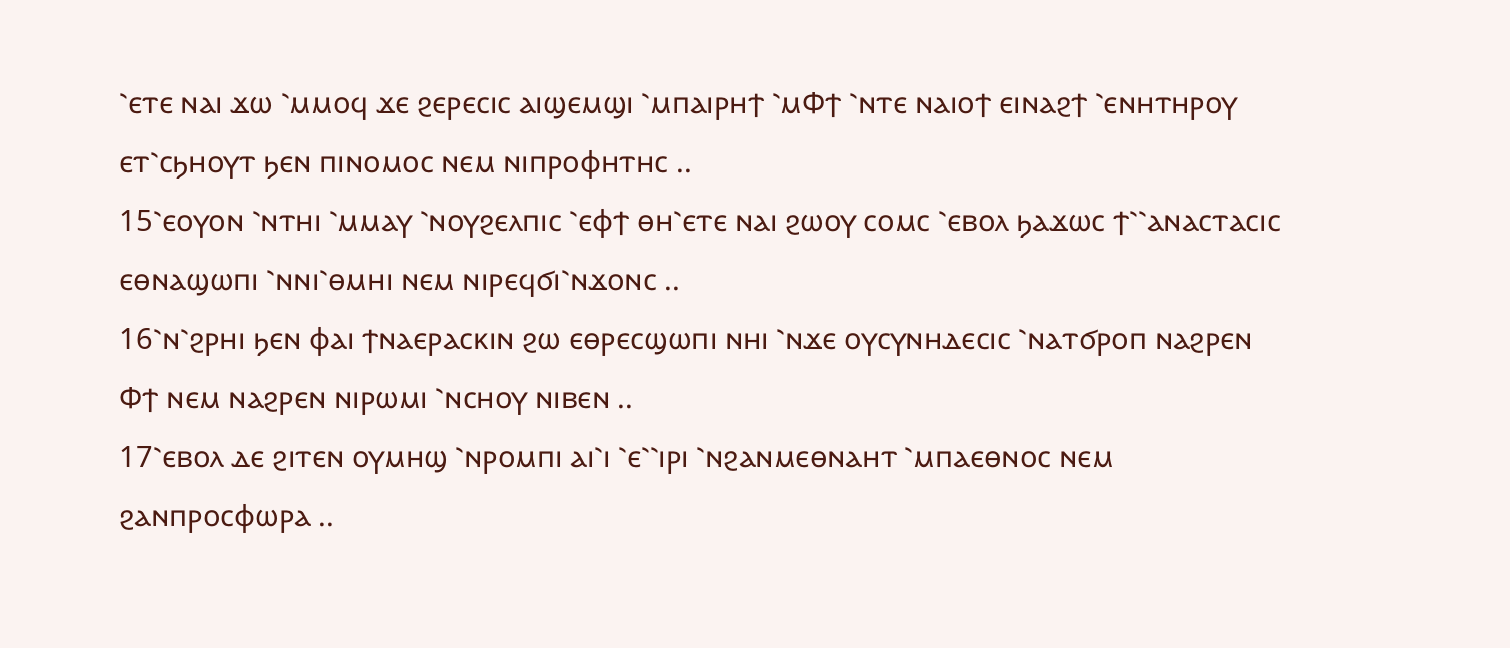⳿ⲉⲧⲉ ⲛⲁⲓ ϫⲱ ⳿ⲙⲙⲟϥ ϫⲉ ϩⲉⲣⲉⲥⲓⲥ ⲁⲓϣⲉⲙϣⲓ ⳿ⲙⲡⲁⲓⲣⲏϯ ⳿ⲙⲪϯ ⳿ⲛⲧⲉ ⲛⲁⲓⲟϯ ⲉⲓⲛⲁϩϯ ⳿ⲉⲛⲏⲧⲏⲣⲟⲩ ⲉⲧ⳿ⲥϧⲏⲟⲩⲧ ϧⲉⲛ ⲡⲓⲛⲟⲙⲟⲥ ⲛⲉⲙ ⲛⲓⲡⲣⲟⲫⲏⲧⲏⲥ ..
15⳿ⲉⲟⲩⲟⲛ ⳿ⲛⲧⲏⲓ ⳿ⲙⲙⲁⲩ ⳿ⲛⲟⲩϩⲉⲗⲡⲓⲥ ⳿ⲉⲫϯ ⲑⲏ⳿ⲉⲧⲉ ⲛⲁⲓ ϩⲱⲟⲩ ⲥⲟⲙⲥ ⳿ⲉⲃⲟⲗ ϧⲁϫⲱⲥ ϯ⳿⳿ⲁⲛⲁⲥⲧⲁⲥⲓⲥ ⲉⲑⲛⲁϣⲱⲡⲓ ⳿ⲛⲛⲓ⳿ⲑⲙⲏⲓ ⲛⲉⲙ ⲛⲓⲣⲉϥϭⲓ⳿ⲛϫⲟⲛⲥ ..
16⳿ⲛ⳿ϩⲣⲏⲓ ϧⲉⲛ ⲫⲁⲓ ϯⲛⲁⲉⲣⲁⲥⲕⲓⲛ ϩⲱ ⲉⲑⲣⲉⲥϣⲱⲡⲓ ⲛⲏⲓ ⳿ⲛϫⲉ ⲟⲩⲥⲩⲛⲏⲇⲉⲥⲓⲥ ⳿ⲛⲁⲧϭⲣⲟⲡ ⲛⲁϩⲣⲉⲛ Ⲫϯ ⲛⲉⲙ ⲛⲁϩⲣⲉⲛ ⲛⲓⲣⲱⲙⲓ ⳿ⲛⲥⲏⲟⲩ ⲛⲓⲃⲉⲛ ..
17⳿ⲉⲃⲟⲗ ⲇⲉ ϩⲓⲧⲉⲛ ⲟⲩⲙⲏϣ ⳿ⲛⲣⲟⲙⲡⲓ ⲁⲓ⳿ⲓ ⳿ⲉ⳿⳿ⲓⲣⲓ ⳿ⲛϩⲁⲛⲙⲉⲑⲛⲁⲏⲧ ⳿ⲙⲡⲁⲉⲑⲛⲟⲥ ⲛⲉⲙ ϩⲁⲛⲡⲣⲟⲥⲫⲱⲣⲁ ..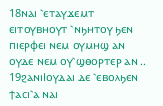18ⲛⲁⲓ ⳿ⲉⲧⲁⲩϫⲉⲙⲧ ⲉⲓⲧⲟⲩⲃⲏⲟⲩⲧ ⳿ⲛϧⲏⲧⲟⲩ ϧⲉⲛ ⲡⲓⲉⲣⲫⲉⲓ ⲛⲉⲙ ⲟⲩⲙⲏϣ ⲁⲛ ⲟⲩⲇⲉ ⲛⲉⲙ ⲟⲩ⳿ϣⲑⲟⲣⲧⲉⲣ ⲁⲛ ..
19ϩⲁⲛⲓⲒⲟⲩⲇⲁⲓ ⲇⲉ ⳿ⲉⲃⲟⲗϧⲉⲛ ϯⲁⲥⲓ⳿ⲁ ⲛⲁⲓ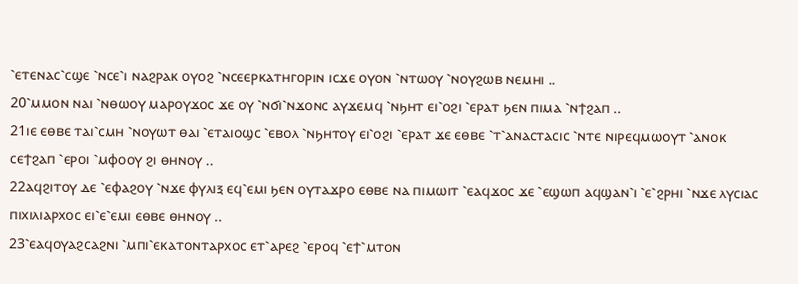⳿ⲉⲧⲉⲛⲁⲥ⳿ⲥϣⲉ ⳿ⲛⲥⲉ⳿ⲓ ⲛⲁϩⲣⲁⲕ ⲟⲩⲟϩ ⳿ⲛⲥⲉⲉⲣⲕⲁⲧⲏⲅⲟⲣⲓⲛ ⲓⲥϫⲉ ⲟⲩⲟⲛ ⳿ⲛⲧⲱⲟⲩ ⳿ⲛⲟⲩϩⲱⲃ ⲛⲉⲙⲏⲓ ..
20⳿ⲙⲙⲟⲛ ⲛⲁⲓ ⳿ⲛⲑⲱⲟⲩ ⲙⲁⲣⲟⲩϫⲟⲥ ϫⲉ ⲟⲩ ⳿ⲛϭⲓ⳿ⲛϫⲟⲛⲥ ⲁⲩϫⲉⲙϥ ⳿ⲛϧⲏⲧ ⲉⲓ⳿ⲟϩⲓ ⳿ⲉⲣⲁⲧ ϧⲉⲛ ⲡⲓⲙⲁ ⳿ⲛϯϩⲁⲡ ..
21ⲓⲉ ⲉⲑⲃⲉ ⲧⲁⲓ⳿ⲥⲙⲏ ⳿ⲛⲟⲩⲱⲧ ⲑⲁⲓ ⳿ⲉⲧⲁⲓⲟϣⲥ ⳿ⲉⲃⲟⲗ ⳿ⲛϧⲏⲧⲟⲩ ⲉⲓ⳿ⲟϩⲓ ⳿ⲉⲣⲁⲧ ϫⲉ ⲉⲑⲃⲉ ⳿ⲧ⳿ⲁⲛⲁⲥⲧⲁⲥⲓⲥ ⳿ⲛⲧⲉ ⲛⲓⲣⲉϥⲙⲱⲟⲩⲧ ⳿ⲁⲛⲟⲕ ⲥⲉϯϩⲁⲡ ⳿ⲉⲣⲟⲓ ⳿ⲙⲫⲟⲟⲩ ϩⲓ ⲑⲏⲛⲟⲩ ..
22ⲁϥϩⲓⲧⲟⲩ ⲇⲉ ⳿ⲉⲫⲁϩⲟⲩ ⳿ⲛϫⲉ ⲫⲩⲗⲓⲝ ⲉϥ⳿ⲉⲙⲓ ϧⲉⲛ ⲟⲩⲧⲁϫⲣⲟ ⲉⲑⲃⲉ ⲛⲁ ⲡⲓⲙⲱⲓⲧ ⳿ⲉⲁϥϫⲟⲥ ϫⲉ ⳿ⲉϣⲱⲡ ⲁϥϣⲁⲛ⳿ⲓ ⳿ⲉ⳿ϩⲣⲏⲓ ⳿ⲛϫⲉ ⲗⲩⲥⲓⲁⲥ ⲡⲓⲭⲓⲗⲓⲁⲣⲭⲟⲥ ⲉⲓ⳿ⲉ⳿ⲉⲙⲓ ⲉⲑⲃⲉ ⲑⲏⲛⲟⲩ ..
23⳿ⲉⲁϥⲟⲩⲁϩⲥⲁϩⲛⲓ ⳿ⲙⲡⲓ⳿ⲉⲕⲁⲧⲟⲛⲧⲁⲣⲭⲟⲥ ⲉⲧ⳿ⲁⲣⲉϩ ⳿ⲉⲣⲟϥ ⳿ⲉϯ⳿ⲙⲧⲟⲛ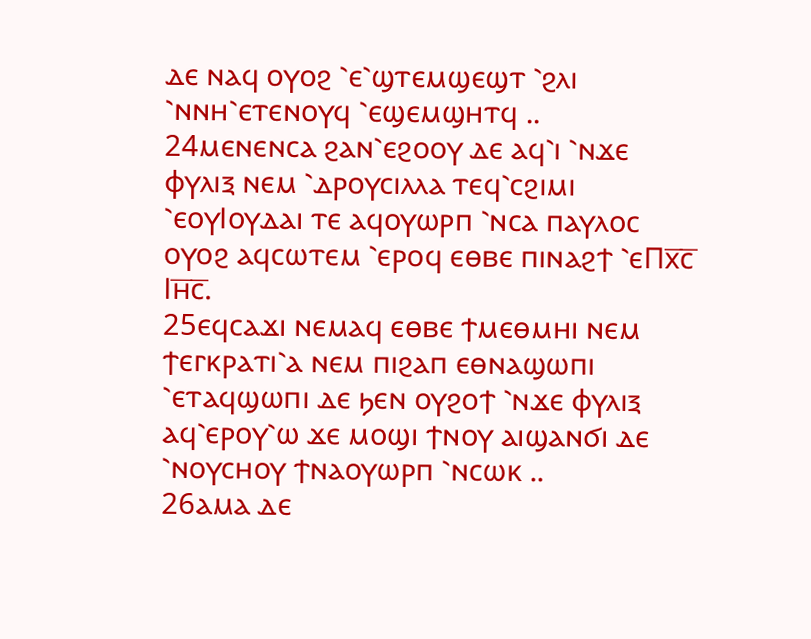ⲇⲉ ⲛⲁϥ ⲟⲩⲟϩ ⳿ⲉ⳿ϣⲧⲉⲙϣⲉϣⲧ ⳿ϩⲗⲓ ⳿ⲛⲛⲏ⳿ⲉⲧⲉⲛⲟⲩϥ ⳿ⲉϣⲉⲙϣⲏⲧϥ ..
24ⲙⲉⲛⲉⲛⲥⲁ ϩⲁⲛ⳿ⲉϩⲟⲟⲩ ⲇⲉ ⲁϥ⳿ⲓ ⳿ⲛϫⲉ ⲫⲩⲗⲓⲝ ⲛⲉⲙ ⳿ⲇⲣⲟⲩⲥⲓⲗⲗⲁ ⲧⲉϥ⳿ⲥϩⲓⲙⲓ ⳿ⲉⲟⲩⲒⲟⲩⲇⲁⲓ ⲧⲉ ⲁϥⲟⲩⲱⲣⲡ ⳿ⲛⲥⲁ ⲡⲁⲩⲗⲟⲥ ⲟⲩⲟϩ ⲁϥⲥⲱⲧⲉⲙ ⳿ⲉⲣⲟϥ ⲉⲑⲃⲉ ⲡⲓⲛⲁϩϯ ⳿ⲉⲠⲭ̅ⲥ̅ Ⲓⲏ̅ⲥ̅.
25ⲉϥⲥⲁϫⲓ ⲛⲉⲙⲁϥ ⲉⲑⲃⲉ ϯⲙⲉⲑⲙⲏⲓ ⲛⲉⲙ ϯⲉⲅⲕⲣⲁⲧⲓ⳿ⲁ ⲛⲉⲙ ⲡⲓϩⲁⲡ ⲉⲑⲛⲁϣⲱⲡⲓ ⳿ⲉⲧⲁϥϣⲱⲡⲓ ⲇⲉ ϧⲉⲛ ⲟⲩϩⲟϯ ⳿ⲛϫⲉ ⲫⲩⲗⲓⲝ ⲁϥ⳿ⲉⲣⲟⲩ⳿ⲱ ϫⲉ ⲙⲟϣⲓ ϯⲛⲟⲩ ⲁⲓϣⲁⲛϭⲓ ⲇⲉ ⳿ⲛⲟⲩⲥⲏⲟⲩ ϯⲛⲁⲟⲩⲱⲣⲡ ⳿ⲛⲥⲱⲕ ..
26ⲁⲙⲁ ⲇⲉ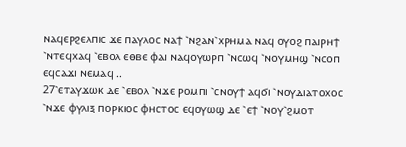ⲛⲁϥⲉⲣϩⲉⲗⲡⲓⲥ ϫⲉ ⲡⲁⲩⲗⲟⲥ ⲛⲁϯ ⳿ⲛϩⲁⲛ⳿ⲭⲣⲏⲙⲁ ⲛⲁϥ ⲟⲩⲟϩ ⲡⲁⲓⲣⲏϯ ⳿ⲛⲧⲉϥⲭⲁϥ ⳿ⲉⲃⲟⲗ ⲉⲑⲃⲉ ⲫⲁⲓ ⲛⲁϥⲟⲩⲱⲣⲡ ⳿ⲛⲥⲱϥ ⳿ⲛⲟⲩⲙⲏϣ ⳿ⲛⲥⲟⲡ ⲉϥⲥⲁϫⲓ ⲛⲉⲙⲁϥ ..
27⳿ⲉⲧⲁⲩϫⲱⲕ ⲇⲉ ⳿ⲉⲃⲟⲗ ⳿ⲛϫⲉ ⲣⲟⲙⲡⲓ ⳿ⲥⲛⲟⲩϯ ⲁϥϭⲓ ⳿ⲛⲟⲩⲇⲓⲁⲧⲟⲭⲟⲥ ⳿ⲛϫⲉ ⲫⲩⲗⲓⲝ ⲡⲟⲣⲕⲓⲟⲥ ⲫⲏⲥⲧⲟⲥ ⲉϥⲟⲩⲱϣ ⲇⲉ ⳿ⲉϯ ⳿ⲛⲟⲩ⳿ϩⲙⲟⲧ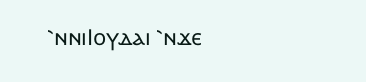⳿ⲛⲛⲓⲒⲟⲩⲇⲁⲓ ⳿ⲛϫⲉ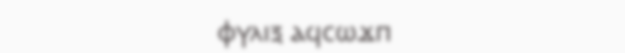ⲫⲩⲗⲓⲝ ⲁϥⲥⲱϫⲡ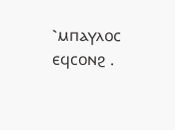⳿ⲙⲡⲁⲩⲗⲟⲥ ⲉϥⲥⲟⲛϩ .